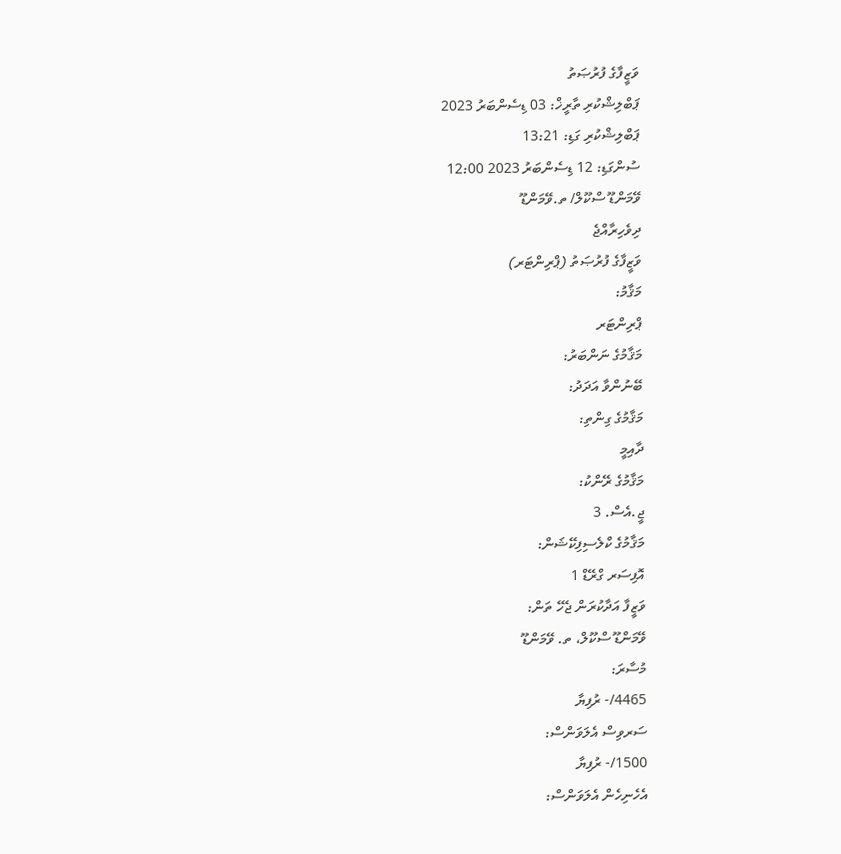ވަޒީފާގެ ފުރުޞަތު
ޕަބްލިޝްކުރި ތާރީޚް: 03 ޑިސެންބަރު 2023
ޕަބްލިޝްކުރި ގަޑި: 13:21
ސުންގަޑި: 12 ޑިސެންބަރު 2023 12:00
ވޭމަންޑޫ ސްކޫލް/ ތ.ވޭމަންޑޫ
ދިވެހިރާއްޖެ
ވަޒީފާގެ ފުރުޞަތު (ޕްރިންޓަރ)
މަޤާމު:
ޕްރިންޓަރ
މަޤާމުގެ ނަންބަރު:
ބޭނުންވާ އަދަދު:
މަޤާމުގެ ގިންތި:
ދާއިމީ
މަޤާމުގެ ރޭންކު:
ޖީ.އެސް. 3
މަޤާމުގެ ކްލެސިފިކޭޝަން:
އޮފިސަރ ގްރޭޑް 1
ވަޒީފާ އަދާކުރަން ޖެހޭ ތަން:
ވޭމަންޑޫ ސްކޫލް، ތ. ވޭމަންޑޫ
މުސާރަ:
4465/- ރުފިޔާ
ސަރވިސް އެލަވަންސް:
1500/- ރުފިޔާ
އެހެނިހެން އެލަވަންސް: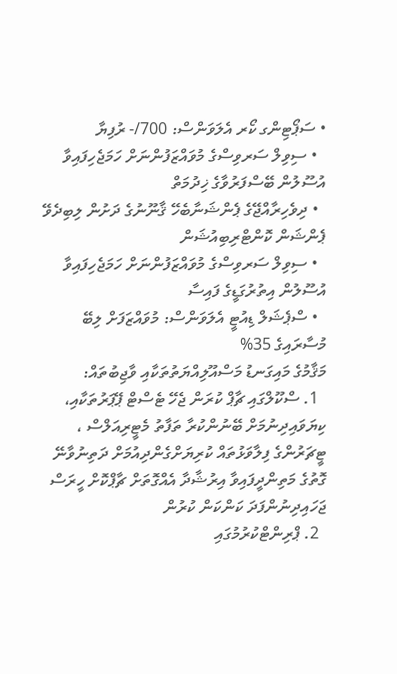• ސަޕޯޓިންގ ކޯރ އެލަވަންސް: 700/- ރުފިޔާ
  • ސިވިލް ސަރވިސްގެ މުވައްޒަފުންނަށް ހަމަޖެހިފައިވާ އުސޫލުން ބޭސްފަރުވާގެ ޚިދުމަތް
  • ދިވެހިރާއްޖޭގެ ޕެންޝަނާބެހޭ ޤާނޫނުގެ ދަށުން ލިބިދެވޭ ޕެންޝަން ކޮންޓްރިބިއުޝަން
  • ސިވިލް ސަރވިސްގެ މުވައްޒަފުންނަށް ހަމަޖެހިފައިވާ އުސޫލުން އިތުރުގަޑީގެ ފައިސާ
  • ސްޕެޝަލް ޑިއުޓީ އެލަވަންސް: މުވައްޒަފަށް ލިބޭ މުސާރައިގެ 35%
މަޤާމުގެ މައިގަނޑު މަސްއޫލިއްޔަތުތަކާއި ވާޖިބުތައް:
  1. ސްކޫލްގައި ޗާޕް ކުރަން ޖެހޭ ޓެސްޓް ޕޭޕަރުތަކާއި، ކިޔަވައިދިނުމަށް ބޭނުންކުރާ ތަފާތު މެޓީރިއަލްސް ، ޓީޗަރުންގެ ފިލާވަޅުތައް ކުރިޔަށްގެންދިއުމަށް ދަތިނުވާނޭ ގޮތުގެ މަތިންދީފައިވާ އިރުޝާދާ އެއްގޮތަށް ޗާޕްކޮށް ހީރަސް ޖަހައިދިނުންފަދަ ކަންކަން ކުރުން
  2. ޕްރިންޓްކުރުމުގައި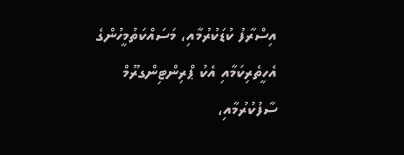އިސްރާފު ކުޑަކުރުމާއި، މަސައްކަތުމީހުންގެ އެހީތެރިކަމާއި އެކު ޕްރިންޓިންގރޫމް ސާފުކުރުމާއި،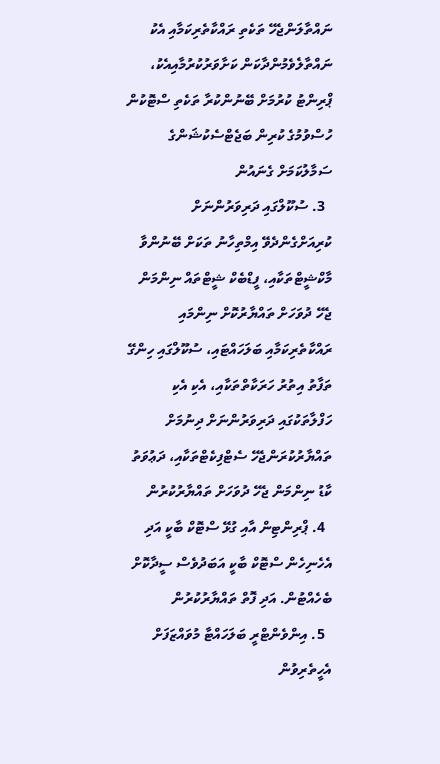ނައްތާލަންޖެހޭ ތަކެތި ރައްކާތެރިކަމާއި އެކު ނައްތާލެވެމުންދާކަން ކަށާވަރުކުރުމާއިއެކު، ޕްރިންޓު ކުރުމަށް ބޭނުންކުރާ ތަކެތި ސްޓޮކުން ހުސްވުމުގެ ކުރިން ބަޖެޓްސެކުޝަންގެ ސަމާލުކަމަށް ގެނައުން
  3. ސުކޫލްގައި ދަރިވަރުންނަށް ކުރިއަށްގެންދެވޭ އިމްތިހާނު ތަކަށް ބޭނުންވާ މާކްޝީޓްތަކާއި، ފީޑްބެކް ޝީޓްތައް ނިންމަން ޖެހޭ ދުވަހަށް ތައްޔާރުކޮށް ނިންމައި ރައްކާތެރިކަމާއި ބަލަހައްޓައި، ސުކޫލްގައި ހިންގޭ ތަފާތު އިތުރު ހަރަކާތްތަކާއި، އެކި އެކި ހަފްލާތަކުގައި ދަރިވަރުންނަށް ދިނުމަށް ތައްޔާރުކުރަންޖެހޭ ސެޓްފިކެޓްތަކާއި، ދަޢުވަތު ކާޑު ނިންމަން ޖެހޭ ދުވަހަށް ތައްޔާރުކުރުން
  4. ޕްރިންޓިން އާއި ގުޅޭ ސްޓޮކް ބާކީ އަދި އެހެނިހެން ސްޓޮކް ބާކީ އަބަދުވެސް ސީދާކޮށް ބެހެއްޓުން. އަދި ފޮތް ތައްޔާރުކުރުން
  5. އިންވެންޓްރީ ބަލަހައްޓާ މުވައްޒަފަށް އެހީތެރިވުން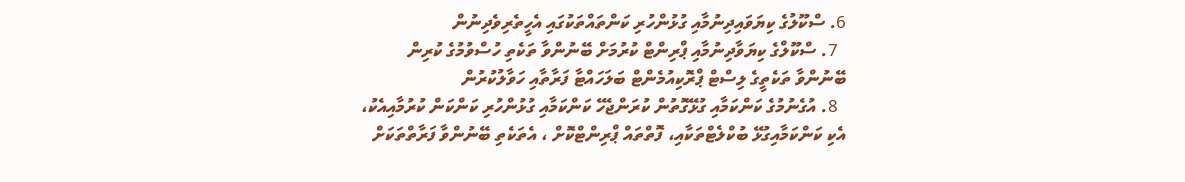6. ސްކޫލުގެ ކިޔަވައިދިނުމާއި ގުޅުންހުރި ކަންތައްތަކުގައި އެހީތެރިވެދިނުން
  7. ސްކޫލްގެ ކިޔަވާދިނުމާއި ޕްރިންޓް ކުރުމަށް ބޭނުންވާ ތަކެތި ހުސްވުމުގެ ކުރިން ބޭނުންވާ ތަކެތީގެ ލިސްޓް ޕްރޮކިއުމެންޓް ބަލަހައްޓާ ފަރާތާއި ހަވާލުކުރުން
  8. އުގެނުމުގެ ކަންކަމާއި ގުޅޭގޮތުން ކުރަންޖެހޭ ކަންކަމާއި ގުޅުންހުރި ކަންކަން ކުރުމާއިއެކު، އެކި ކަންކަމާއިގުޅޭ ބުކްލެޓްތަކާއި، ފޮތްތައް ޕްރިންޓްކޮށް ، އެތަކެތި ބޭނުންވާ ފަރާތްތަކަށް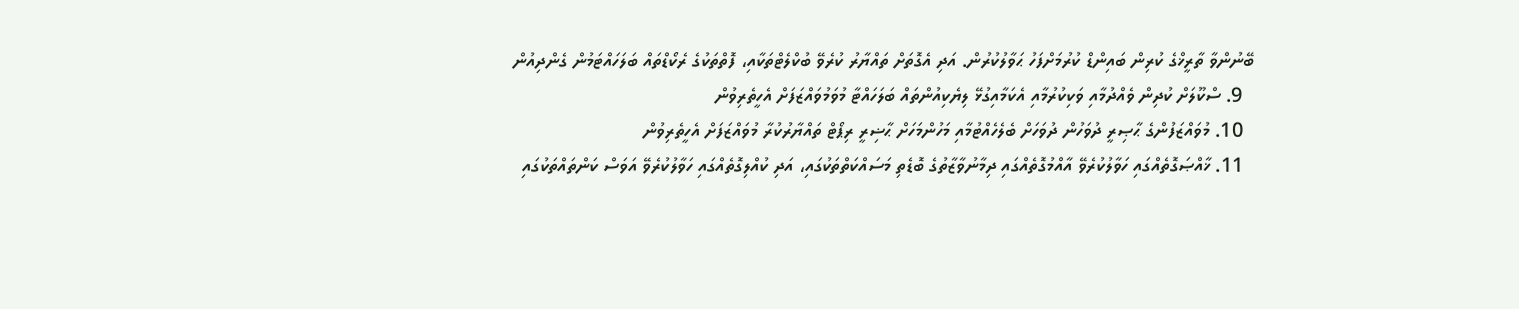ބޭނުންވާ ތާރީޚްގެ ކުރިން ބައިންޑް ކުރުމަށްފަހު ޙަވާލުކުރުން. އަދި އެގޮތަށް ތައްޔާރު ކުރެވޭ ބުކްލެޓްތަކާއި، ފޮތްތަކުގެ ރެކޯޑްތައް ބަލަހައްޓަމުން ގެންދިއުން
  9. ސްކޫލަށް ކުދިން ވެއްދުމާއި ވަކިކުރުމާއި އެކަމާއިގުޅޭ ލިޔެކިއުންތައް ބަލަހައްޓާ މުވަމުވައްޒަފަށް އެހީތެރިވުން
  10. މުވައްޒަފުންގެ ޙާޞިރީ ދުވަހުން ދުވަހަށް ބެލެހެއްޓުމާއި މަހުންމަހަށް ޙާޟިރީ ރިޕޯޓް ތައްޔާރުކުރާ މުވައްޒަފަށް އެހީތެރިވުން
  11. ޚާއްޞަގޮތެއްގައި ހަވާލުކުރެވޭ އާއްމުގޮތެއްގައި ދިމާނުވާޒާތުގެ ބޮޑެތި މަސައްކަތްތަކުގައި، އަދި ކުއްލިގޮތެއްގައި ހަވާލުކުރެވޭ އަވަސް ކަންތައްތަކުގައި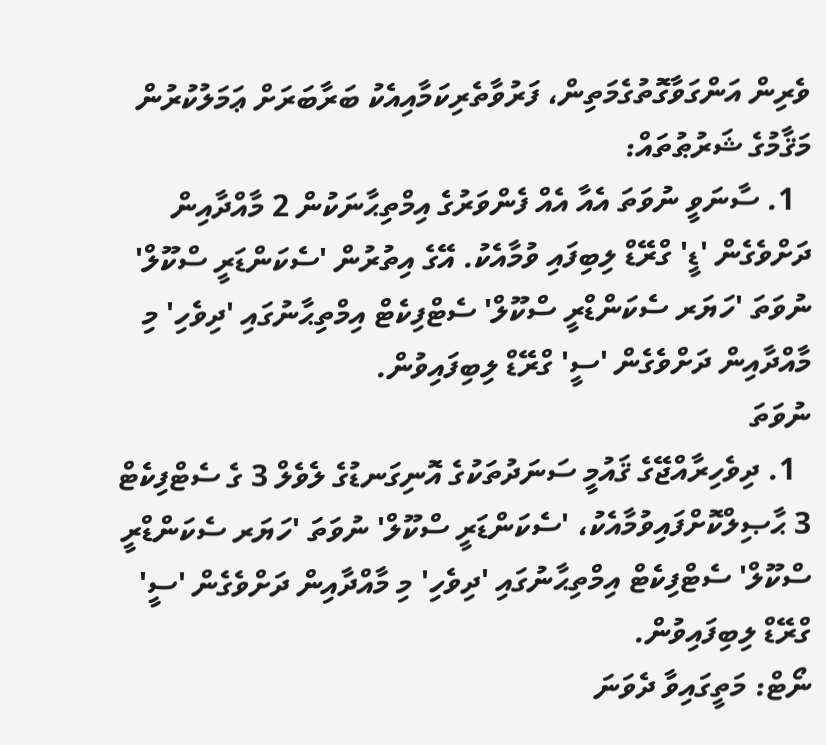ވެރިން އަންގަވާގޮތުގެމަތިން، ފަރުވާތެރިކަމާއިއެކު ބަރާބަރަށް ޢަމަލުކުރުން
މަޤާމުގެ ޝަރުޠުތައް:
  1. ސާނަވީ ނުވަތަ އެއާ އެއް ފެންވަރުގެ އިމްތިޙާނަކުން 2 މާއްދާއިން ދަށްވެގެން 'ޑީ' ގްރޭޑް ލިބިފައި ވުމާއެކު. އޭގެ އިތުރުން 'ސެކަންޑަރީ ސްކޫލް' ނުވަތަ 'ހަޔަރ ސެކަންޑްރީ ސްކޫލް' ސެޓްފިކެޓް އިމްތިޙާނުގައި 'ދިވެހި' މި މާއްދާއިން ދަށްވެގެން 'ސީ' ގްރޭޑް ލިބިފައިވުން.
ނުވަތަ
  1. ދިވެހިރާއްޖޭގެ ޤައުމީ ސަނަދުތަކުގެ އޮނިގަނޑުގެ ލެވެލް 3 ގެ ސެޓްފިކެޓް 3 ޙާޞިލްކޮށްފައިވުމާއެކު، 'ސެކަންޑަރީ ސްކޫލް' ނުވަތަ 'ހަޔަރ ސެކަންޑްރީ ސްކޫލް' ސެޓްފިކެޓް އިމްތިޙާނުގައި 'ދިވެހި' މި މާއްދާއިން ދަށްވެގެން 'ސީ' ގްރޭޑް ލިބިފައިވުން.
ނޯޓް: މަތީގައިވާ ދެވަނަ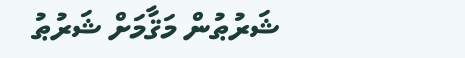ޝަރުޠުން މަޤާމަށް ޝަރުޠު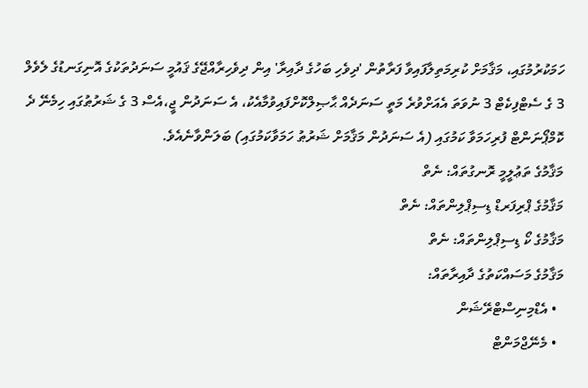ހަމަކުރުމުގައި، މަޤާމަށް ކުރިމަތިލާފައިވާ ފަރާތުން 'ދިވެހި ބަހުގެ ދާއިރާ' އިން ދިވެހިރާއްޖޭގެ ޤައުމީ ސަނަދުތަކުގެ އޮނިގަނޑުގެ ލެވެލް 3 ގެ ސެޓްފިކެޓް 3 ނުވަތަ އެއަށްވުރެ މަތީ ސަނަދެއް ޙާޞިލްކޮށްފައިވުމާއެކު، އެ ސަނަދުން ޖީ،އެސް 3 ގެ ޝަރުޠުގައި ހިމެނޭ ދެ ކޮމްޕޯނަންޓް ފުރިހަމަވާ ކަމުގައި (އެ ސަނަދުން މަޤާމަށް ޝަރުޠު ހަމަވާކަމުގައި) ބަލަންވާނެއެވެ.
މަޤާމުގެ ތަޢުލީމީ ރޮނގުތައް: ނެތް
މަޤާމުގެ ޕްރިފަރޑް ޑިސިޕްލިންތައް: ނެތް
މަޤާމުގެ ކޯ ޑިސިޕްލިންތައް: ނެތް
މަޤާމުގެ މަސައްކަތުގެ ދާއިރާތައް:
  • އެޑްމިނިސްޓްރޭޝަން
  • މެނޭޖްމަންޓް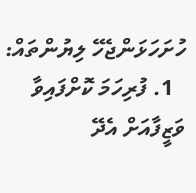ހުށަހަޅަންޖެހޭ ލިޔުންތައް:
  1. ފުރިހަމަ ކޮށްފައިވާ ވަޒީފާއަށް އެދޭ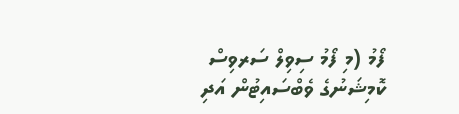ފޯމު (މި ފޯމު ސިވިލް ސަރވިސް ކޮމިޝަނުގެ ވެބްސައިޓުން އަދި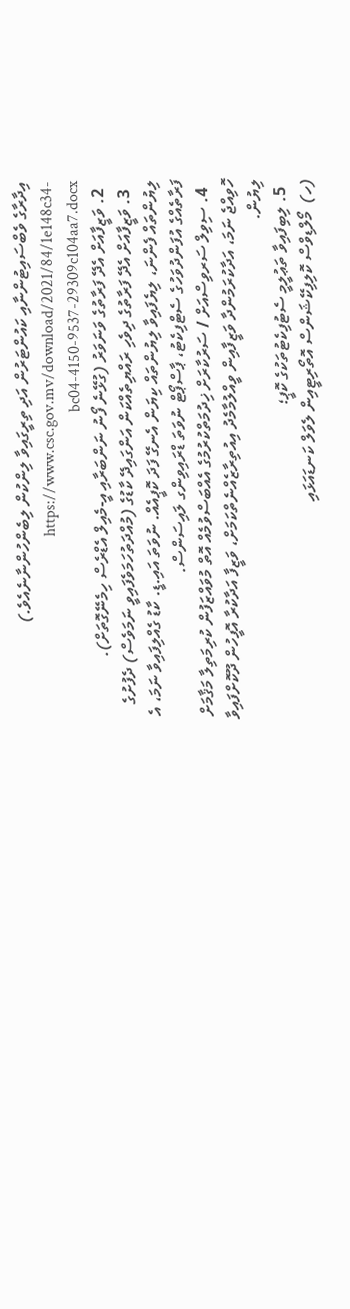އިދާރާގެ ވެބްސައިޓުންނާއި ކައުންޓަރުން އަދި ތިރީގައިވާ ލިންކުން ލިބެންހުންނާނެއެވެ.)  https://www.csc.gov.mv/download/2021/84/1e148c34-bc04-4150-9537-29309c104aa7.docx
  2. ވަޒީފާއަށް އެދޭ ފަރާތުގެ ވަނަވަރު (ގުޅޭނެ ފޯނު ނަންބަރާއި އީ-މެއިލް އެޑްރެސް ހިމެނޭގޮތަށް).
  3. ވަޒީފާއަށް އެދޭ ފަރާތުގެ ދިވެހި ރައްޔިތެއްކަން އަންގައިދޭ ކާޑުގެ (މުއްދަތުހަމަވެފައިވީ ނަމަވެސް) ދެފުށުގެ ލިޔުންތައް ފެންނަ، ލިޔެފައިވާ ލިޔުންތައް ކިޔަން އެނގޭ ފަދަ ކޮޕީއެއް. ނުވަތަ އައި.ޑީ. ކާޑު ގެއްލިފައިވާ ނަމަ، އެ ފަރާތެއްގެ އުފަންދުވަހުގެ ސެޓްފިކެޓު، ޕާސްޕޯޓް ނުވަތަ ޑްރައިވިންގ ލައިސަންސް.
  4. ސިވިލް ސަރވިސްއަށް / ސަރުކާރަށް ޚިދުމަތްކުރުމުގެ އެއްބަސްވުމެއް އޮތް މުވައްޒަފުން ކުރިމަތިލާ މަޤާމަށް ހޮވިއްޖެ ނަމަ، އަދާކުރަމުންދާ ވަޒީފާއިން ވީއްލުމާމެދު އިއުތިރާޒެއްނެތްކަމަށް، ވަޒީފާ އަދާކުރާ އޮފީހުން ދޫކޮށްފައިވާ ލިޔުން.
  5. ލިބިފައިވާ ތަޢުލީމީ ސެޓުފިކެޓުތަކުގެ ކޮޕީ؛
(ހ)  މޯލްޑިވްސް ކޮލިފިކޭޝަންސް އޮތޯރިޓީއިން ލެވަލް ކަނޑައަޅައި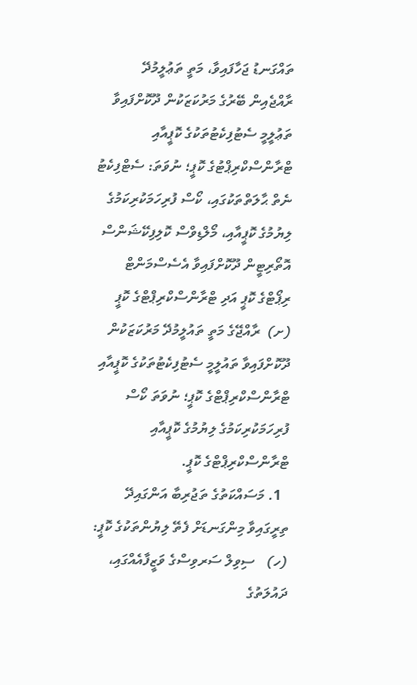ތައްގަނޑު ޖަހާފައިވާ، މަތީ ތަޢުލީމުދޭ ރާއްޖެއިން ބޭރުގެ މަރުކަޒަކުން ދޫކޮށްފައިވާ ތަޢުލީމީ ސެޓުފިކެޓުތަކުގެ ކޮޕީއާއި ޓްރާންސްކްރިޕްޓުގެ ކޮޕީ؛ ނުވަތަ: ސެޓްފިކެޓު ނެތް ޙާލަތްތަކުގައި، ކޯސް ފުރިހަމަކުރިކަމުގެ ލިޔުމުގެ ކޮޕީއާއި، މޯލްޑިވްސް ކޮލިފިކޭޝަންސް އޮތޯރިޓީން ދޫކޮށްފައިވާ އެސެސްމަންޓް ރިޕޯޓްގެ ކޮޕީ އަދި ޓްރާންސްކްރިޕްޓްގެ ކޮޕީ
(ށ)  ރާއްޖޭގެ މަތީ ތައުލީމުދޭ މަރުކަޒަކުން ދޫކޮށްފައިވާ ތައުލީމީ ސެޓުފިކެޓުތަކުގެ ކޮޕީއާއި ޓްރާންސްކްރިޕްޓްގެ ކޮޕީ؛ ނުވަތަ ކޯސް ފުރިހަމަކުރިކަމުގެ ލިޔުމުގެ ކޮޕީއާއި ޓްރާންސްކްރިޕްޓްގެ ކޮޕީ.
  1. މަސައްކަތުގެ ތަޖުރިބާ އަންގައިދޭ ތިރީގައިވާ މިންގަނޑަށް ފެތޭ ލިޔުންތަކުގެ ކޮޕީ:
(ހ)   ސިވިލް ސަރވިސްގެ ވަޒީފާއެއްގައި، ދައުލަތުގެ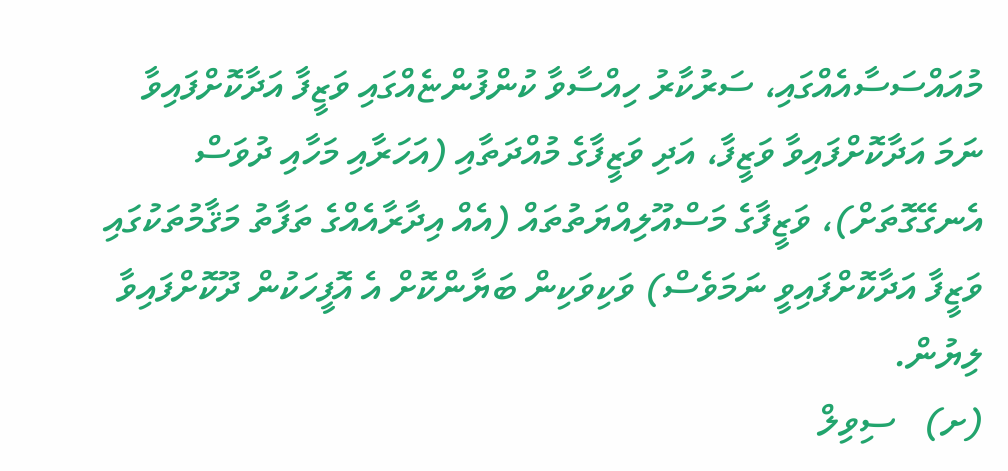މުއައްސަސާއެއްގައި، ސަރުކާރު ހިއްސާވާ ކުންފުންޏެއްގައި ވަޒީފާ އަދާކޮށްފައިވާ ނަމަ އަދާކޮށްފައިވާ ވަޒީފާ، އަދި ވަޒީފާގެ މުއްދަތާއި (އަހަރާއި މަހާއި ދުވަސް އެނގޭގޮތަށް)، ވަޒީފާގެ މަސްއޫލިއްޔަތުތައް (އެއް އިދާރާއެއްގެ ތަފާތު މަޤާމުތަކުގައި ވަޒީފާ އަދާކޮށްފައިވީ ނަމަވެސް) ވަކިވަކިން ބަޔާންކޮށް އެ އޮފީހަކުން ދޫކޮށްފައިވާ ލިޔުން.
(ށ)   ސިވިލް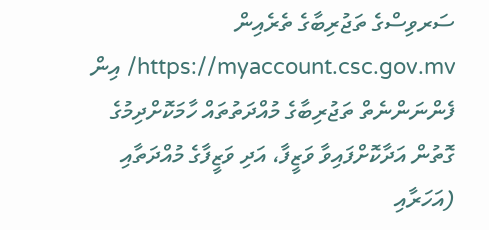ސަރވިސްގެ ތަޖުރިބާގެ ތެރެއިން https://myaccount.csc.gov.mv/ އިން ފެންނަންނެތް ތަޖުރިބާގެ މުއްދަތުތައް ހާމަކޮށްދިމުގެ ގޮތުން އަދާކޮށްފައިވާ ވަޒީފާ، އަދި ވަޒީފާގެ މުއްދަތާއި (އަހަރާއި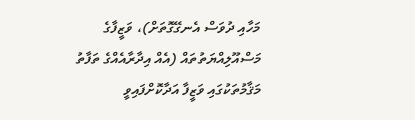މަހާއި ދުވަސް އެނގޭގޮތަށް)، ވަޒީފާގެ މަސްއޫލިއްޔަތުތައް (އެއް އިދާރާއެއްގެ ތަފާތު މަޤާމުތަކުގައި ވަޒީފާ އަދާކޮށްފައިވީ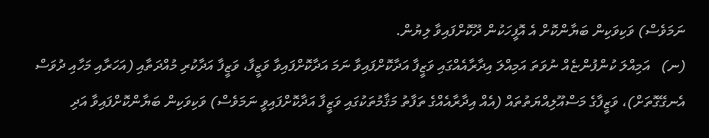ނަމަވެސް) ވަކިވަކިން ބަޔާންކޮށް އެ އޮފީހަކުން ދޫކޮށްފައިވާ ލިޔުން.
(ނ)   އަމިއްލަ ކުންފުންޏެއް ނުވަތަ އަމިއްލަ އިދާރާއެއްގައި ވަޒީފާ އަދާކޮށްފައިވާ ނަމަ އަދާކޮށްފައިވާ ވަޒީފާ، ވަޒީފާ އަދާކުރި މުއްދަތާއި (އަހަރާއި މަހާއި ދުވަސް އެނގޭގޮތަށް)، ވަޒީފާގެ މަސްއޫލިއްޔަތުތައް (އެއް އިދާރާއެއްގެ ތަފާތު މަޤާމުތަކުގައި ވަޒީފާ އަދާކޮށްފައިވީ ނަމަވެސް) ވަކިވަކިން ބަޔާންކޮށްފައިވާ އަދި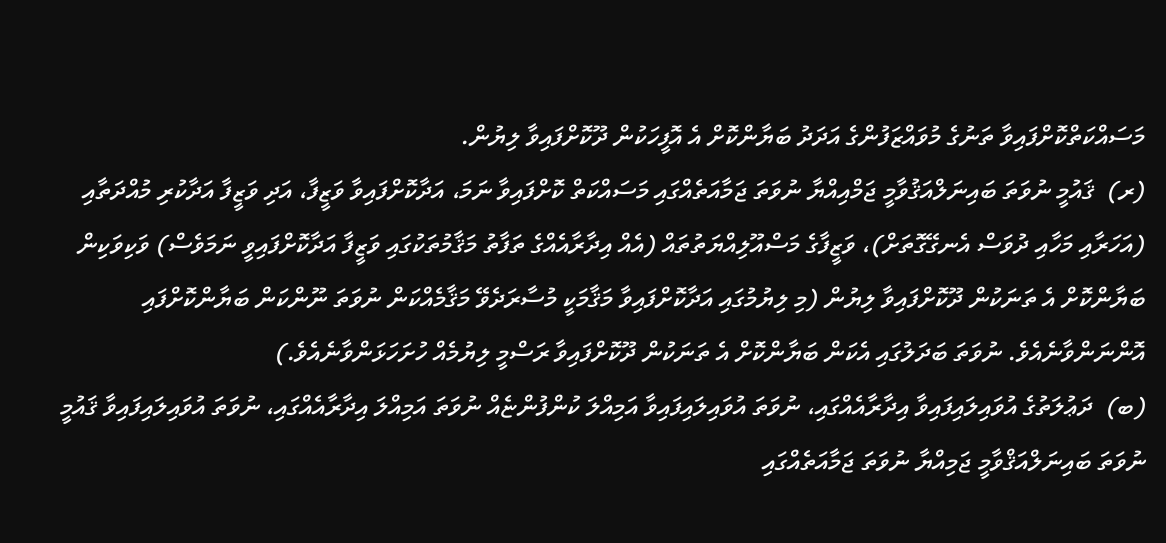މަސައްކަތްކޮށްފައިވާ ތަނުގެ މުވައްޒަފުންގެ އަދަދު ބަޔާންކޮށް އެ އޮފީހަކުން ދޫކޮށްފައިވާ ލިޔުން.
(ރ)  ޤައުމީ ނުވަތަ ބައިނަލްއަޤުވާމީ ޖަމްއިއްޔާ ނުވަތަ ޖަމާއަތެއްގައި މަސައްކަތް ކޮށްފައިވާ ނަމަ، އަދާކޮށްފައިވާ ވަޒީފާ، އަދި ވަޒީފާ އަދާކުރި މުއްދަތާއި (އަހަރާއި މަހާއި ދުވަސް އެނގޭގޮތަށް)، ވަޒީފާގެ މަސްއޫލިއްޔަތުތައް (އެއް އިދާރާއެއްގެ ތަފާތު މަޤާމުތަކުގައި ވަޒީފާ އަދާކޮށްފައިވީ ނަމަވެސް) ވަކިވަކިން ބަޔާންކޮށް އެ ތަނަކުން ދޫކޮށްފައިވާ ލިޔުން (މި ލިޔުމުގައި އަދާކޮށްފައިވާ މަޤާމަކީ މުސާރަދެވޭ މަޤާމެއްކަން ނުވަތަ ނޫންކަން ބަޔާންކޮށްފައި އޮންނަންވާނެއެވެ. ނުވަތަ ބަދަލުގައި އެކަން ބަޔާންކޮށް އެ ތަނަކުން ދޫކޮށްފައިވާ ރަސްމީ ލިޔުމެއް ހުށަހަޅަންވާނެއެވެ.)
(ބ)  ދަޢުލަތުގެ އުވައިލައިފައިވާ އިދާރާއެއްގައި، ނުވަތަ އުވައިލައިފައިވާ އަމިއްލަ ކުންފުންޏެއް ނުވަތަ އަމިއްލަ އިދާރާއެއްގައި، ނުވަތަ އުވައިލައިފައިވާ ޤައުމީ ނުވަތަ ބައިނަލްއަޤްވާމީ ޖަމިއްޔާ ނުވަތަ ޖަމާއަތެއްގައި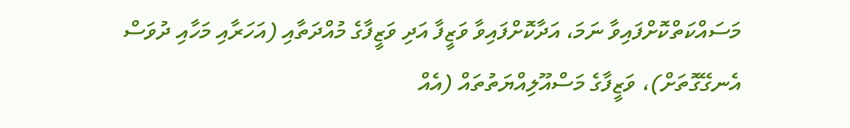މަސައްކަތްކޮށްފައިވާ ނަމަ، އަދާކޮށްފައިވާ ވަޒީފާ އަދި ވަޒީފާގެ މުއްދަތާއި (އަހަރާއި މަހާއި ދުވަސް އެނގޭގޮތަށް)، ވަޒީފާގެ މަސްއޫލިއްޔަތުތައް (އެއް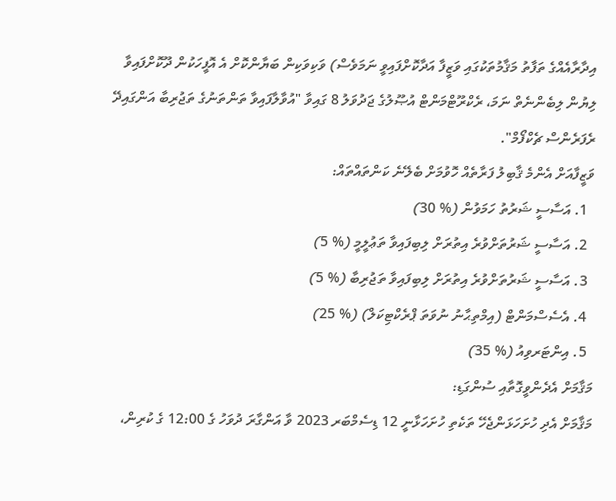އިދާރާއެއްގެ ތަފާތު މަޤާމުތަކުގައި ވަޒީފާ އަދާކޮށްފައިވީ ނަމަވެސް) ވަކިވަކިން ބަޔާންކޮށް އެ އޮފީހަކުން ދޫކޮށްފައިވާ ލިޔުން ލިބެންނެތް ނަމަ، ރެކްރޫޓްމަންޓް އުޞޫލުގެ ޖަދުވަލު 8 ގައިވާ "އުވާލާފައިވާ ތަންތަނުގެ ތަޖުރިބާ އަންގައިދޭ ރެފަރެންސް ޗެކްފޯމް".
ވަޒީފާއަށް އެންމެ ޤާބިލު ފަރާތެއް ހޮވުމަށް ބެލޭނެ ކަންތައްތައް:
  1. އަސާސީ ޝަރުތު ހަމަވުން (% 30)
  2. އަސާސީ ޝަރުތަށްވުރެ އިތުރަށް ލިބިފައިވާ ތަޢުލީމީ (% 5)
  3. އަސާސީ ޝަރުތަށްވުރެ އިތުރަށް ލިބިފައިވާ ތަޖުރިބާ (% 5)
  4. އެސެސްމަންޓް (އިމްތިޙާނު ނުވަތަ ޕްރެކްޓިކަލް) (% 25)
  5. އިންޓަރވިއު (% 35)
މަޤާމަށް އެދެންވީގޮތާއި ސުންގަޑި:
މަޤާމަށް އެދި ހުށަހަޅަންޖެހޭ ތަކެތި ހުށަހަޅާނީ 12 ޑިސެމްބަރ 2023 ވާ އަންގާރަ ދުވަހު ގެ 12:00 ގެ ކުރިން،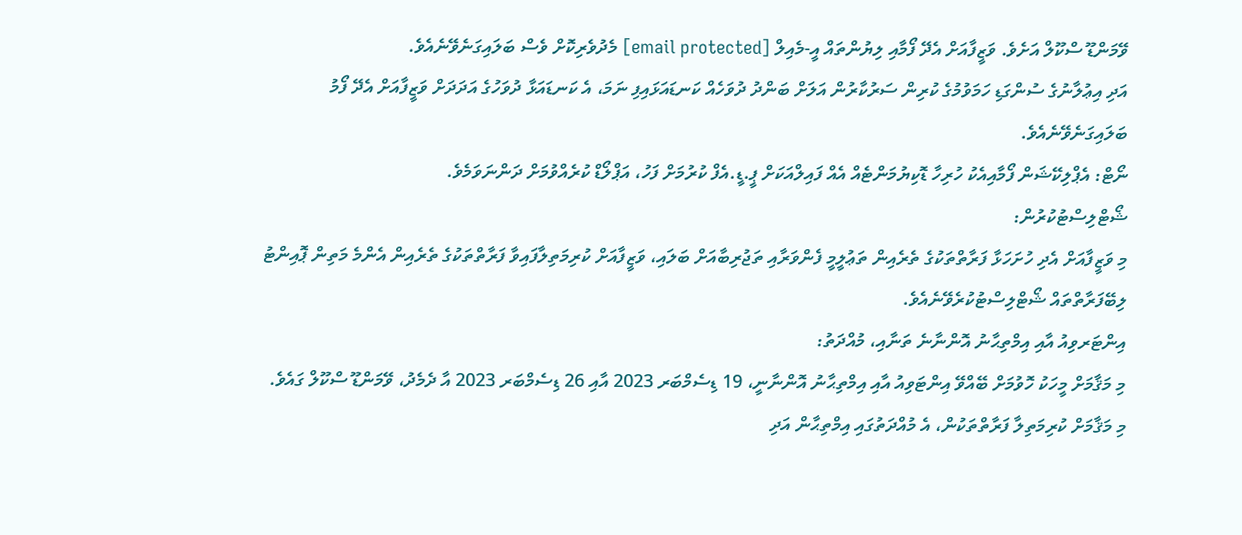ވޭމަންޑޫ ސްކޫލް އަށެވެ. ވަޒީފާއަށް އެދޭ ފޯމާއި ލިޔުންތައް އީ-މެއިލް [email protected] މެދުވެރިކޮށް ވެސް ބަލައިގަނެވޭނެއެވެ.
އަދި އިޢުލާނުގެ ސުންގަޑި ހަމަވުމުގެ ކުރިން ސަރުކާރުން އަލަށް ބަންދު ދުވަހެއް ކަނޑައަޅައިފި ނަމަ، އެ ކަނޑައަޅާ ދުވަހުގެ އަދަދަށް ވަޒީފާއަށް އެދޭ ފޯމު ބަލައިގަނެވޭނެއެވެ.
ނޯޓް: އެޕްލިކޭޝަން ފޯމާއިއެކު ހުރިހާ ޑޮކިޔުމަންޓެއް އެއް ފައިލްއަކަށް ޕީ.ޑީ.އެފް ކުރުމަށް ފަހު، އަޕްލޯޑް ކުރެއްވުމަށް ދަންނަވަމެވެ.
ޝޯޓްލިސްޓުކުރުން:
މި ވަޒީފާއަށް އެދި ހުށަހަޅާ ފަރާތްތަކުގެ ތެރެއިން ތަޢުލީމީ ފެންވަރާއި ތަޖުރިބާއަށް ބަލައި، ވަޒީފާއަށް ކުރިމަތިލާފައިވާ ފަރާތްތަކުގެ ތެރެއިން އެންމެ މަތިން ޕޮއިންޓު ލިބޭފަރާތްތައް ޝޯޓްލިސްޓުކުރެވޭނެއެވެ.
އިންޓަރވިއު އާއި އިމްތިޙާނު އޮންނާނެ ތަނާއި، މުއްދަތު:
މި މަޤާމަށް މީހަކު ހޮވުމަށް ބޭއްވޭ އިންޓަވިއު އާއި އިމްތިޙާނު އޮންނާނީ، 19 ޑިސެމްބަރ 2023 އާއި 26 ޑިސެމްބަރ 2023 އާ ދެމެދު، ވޭމަންޑޫ ސްކޫލް ގައެވެ.
މި މަޤާމަށް ކުރިމަތިލާ ފަރާތްތަކުން، އެ މުއްދަތުގައި އިމްތިޙާން އަދި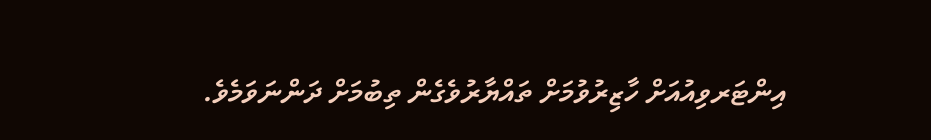އިންޓަރވިއުއަށް ހާޒިރުވުމަށް ތައްޔާރުވެގެން ތިބުމަށް ދަންނަވަމެވެ.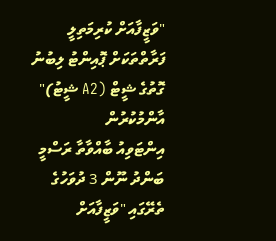"ވަޒީފާއަށް ކުރިމަތިލީ ފަރާތްތަކަށް ޕޮއިންޓު ލިބުނު ގޮތުގެ ޝީޓް (A2 ޝީޓު)" އާންމުކުރުން
އިންޓަވިއު ބާއްވާތާ ރަސްމީ ބަންދު ނޫން 3 ދުވަހުގެ ތެރޭގައި "ވަޒީފާއަށް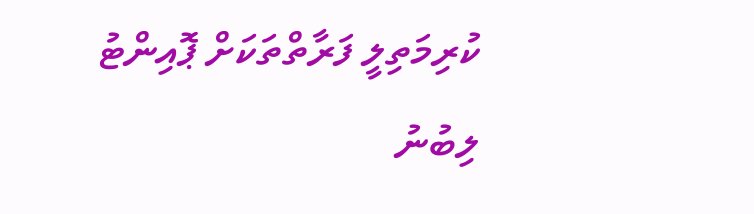ކުރިމަތިލީ ފަރާތްތަކަށް ޕޮއިންޓު ލިބުނު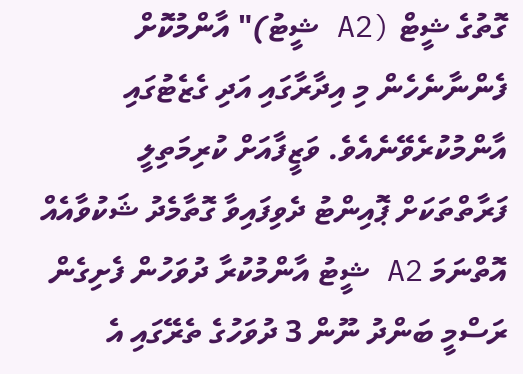ގޮތުގެ ޝީޓް (A2 ޝީޓު)" އާންމުކޮށް ފެންނާނެހެން މި އިދާރާގައި އަދި ގެޒެޓުގައި އާންމުކުރެވޭނެއެވެ. ވަޒީފާއަށް ކުރިމަތިލީ ފަރާތްތަކަށް ޕޮއިންޓު ދެވިފައިވާ ގޮތާމެދު ޝަކުވާއެއް އޮތްނަމަ A2 ޝީޓު އާންމުކުރާ ދުވަހުން ފެށިގެން ރަސްމީ ބަންދު ނޫން 3 ދުވަހުގެ ތެރޭގައި އެ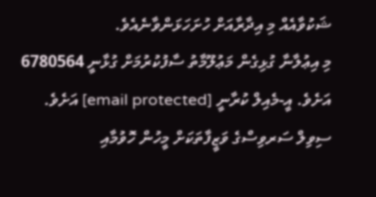ޝަކުވާއެއް މި އިދާރާއަށް ހުށަހަޅަންވާނެއެވެ.
މި އިޢުލާނާ ގުޅިގެން މަޢުލޫމާތު ސާފުކުރުމަށް ގުޅާނީ 6780564 އަށެވެ. އީ-މެއިލް ކުރާނީ [email protected] އަށެވެ.
ސިވިލް ސަރވިސްގެ ވަޒީފާތަކަށް މީހުން ހޮވުމާއި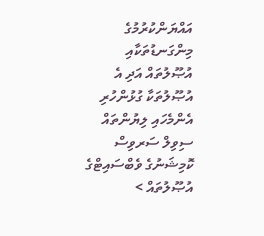އައްޔަންކުރުމުގެ މިންގަނޑުތަކާއި އުޞޫލުތައް އަދި އެ އުޞޫލުތަކާ ގުޅުންހުރި އެންމެހައި ލިޔުންތައް ސިވިލް ސަރވިސް ކޮމިޝަނުގެ ވެބްސައިޓްގެ އުޞޫލުތައް >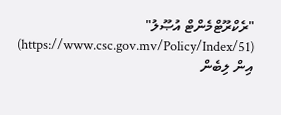"ރެކްރޫޓްމެންޓް އުޞޫލު" (https://www.csc.gov.mv/Policy/Index/51) އިން ލިބެން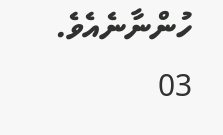ހުންނާނެއެވެ.
03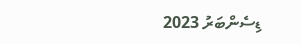ޑިސެންބަރު 2023